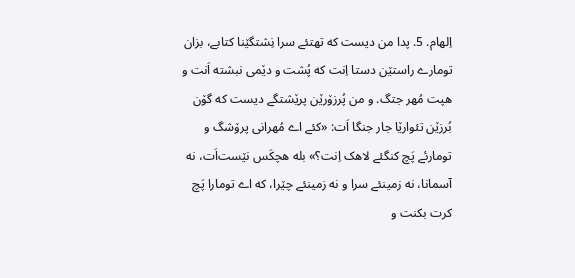اِلهام. 5. پدا من دیست که تهتئے سرا نِشتگێنا کتابے، بزان تومارے راستێن دستا اِنت که پُشت و دێمی نبشته اَنت و هپت مُهر جتگ. و من پُرزۆرێن پرێشتگے دیست که گۆن بُرزێن تئوارێا جار جنگا اَت: «کئے اے مُهرانی پرۆشگ و تومارئے پَچ کنگئے لاهک اِنت؟» بله هچکَس نێست‌اَت، نه آسمانا، نه زمینئے سرا و نه زمینئے چێرا، که اے تومارا پَچ کرت بکنت و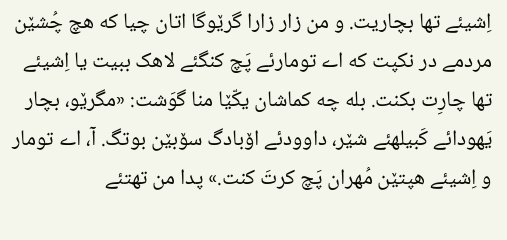اِشیئے تها بچاریت. و من زار زارا گرێوگا اتان چیا که هچ چُشێن مردمے در نکپت که اے تومارئے پَچ کنگئے لاهک ببیت یا اِشیئے تها چارِت بکنت. بله چه کماشان یکّێا منا گوَشت: «مگرێو، بچار یَهودائے کَبیلهئے شێر، داوودئے اۆبادگ سۆبێن بوتگ. آ، اے تومار و اِشیئے هپتێن مُهران پَچ کرتَ کنت.» پدا من تهتئے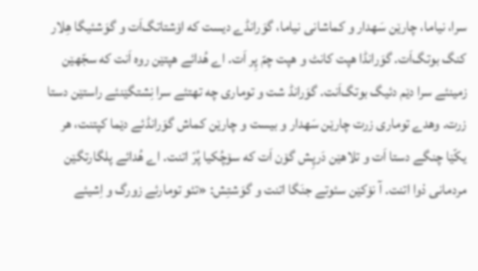سرا، نیاما، چارێن سَهدار و کماشانی نیاما، گوَرانڈے دیست که اۆشتاتگ‌اَت و گوَشئیگا هِلار کنگ بوتگ‌اَت. گوَرانڈا هپت کانٹ و هپت چمّ پِر اَت. اے هُدائے هپتێن روه اَنت که سجّهێن زمینئے سرا دێم دئیگ بوتگ‌اَنت. گوَرانڈ شت و توماری چه تهتئے سرا نِشتگێنئے راستێن دستا زرت. وهدے توماری زرت چارێن سَهدار و بیست و چارێن کماش گوَرانڈئے دێما کپتنت، هر یکّێا چنگے دستا اَت و تلاهێن دَرپِش گۆن اَت که سۆچُکیا پُرّ اتنت. اے هُدائے پلگارتگێن مردمانی دْوا اتنت. آ نۆکێن سئوتے جنَگا اتنت و گوَشتِش: «تئو تومارئے زورگ و اِشیئے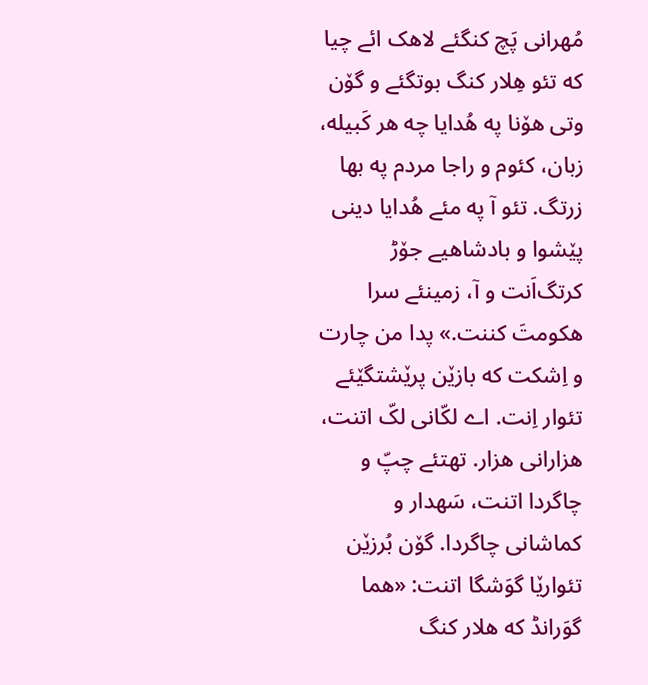مُهرانی پَچ کنگئے لاهک ائے چیا که تئو هِلار کنگ بوتگئے و گۆن وتی هۆنا په هُدایا چه هر کَبیله، زبان، کئوم و راجا مردم په بها زرتگ. تئو آ په مئے هُدایا دینی پێشوا و بادشاهیے جۆڑ کرتگ‌اَنت و آ، زمینئے سرا هکومتَ کننت.» پدا من چارت و اِشکت که بازێن پرێشتگێئے تئوار اِنت. اے لکّانی لکّ اتنت، هزارانی هزار. تهتئے چپّ و چاگردا اتنت، سَهدار و کماشانی چاگردا. گۆن بُرزێن تئوارێا گوَشگا اتنت: «هما گوَرانڈ که هلار کنگ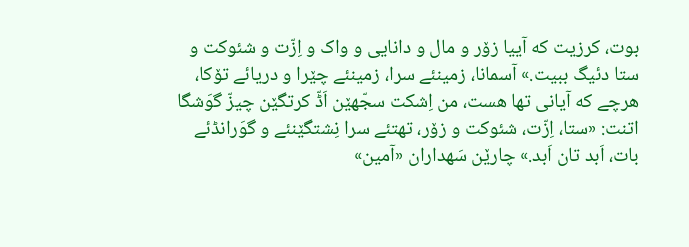بوت، کرزیت که آییا زۆر و مال و دانایی و واک و اِزّت و شئوکت و ستا دئیگ ببیت.» آسمانا، زمینئے سرا، زمینئے چێرا و دریائے تۆکا، هرچے که آیانی تها هست، من اِشکت سجّهێن اَڈّ کرتگێن چیزّ گوَشگا اتنت: «ستا، اِزّت، شئوکت و زۆر، تهتئے سرا نِشتگێنئے و گوَرانڈئے بات، اَبد تان اَبد.» چارێن سَهداران «آمین»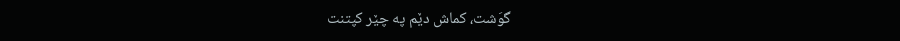گوَشت، کماش دێم په چێر کپتنت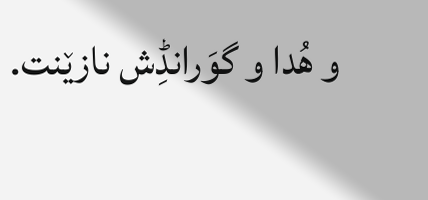و هُدا و گوَرانڈِش نازێنت.